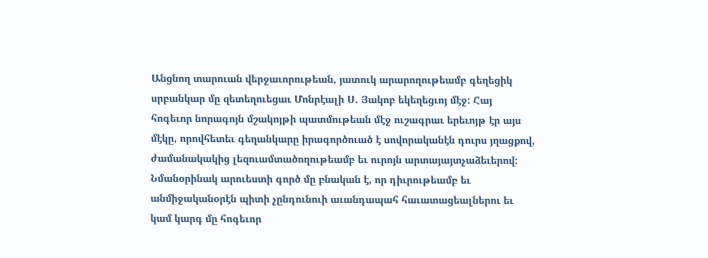Անցնող տարուան վերջաւորութեան, յատուկ արարողութեամբ գեղեցիկ սրբանկար մը զետեղուեցաւ Մոնրէալի Ս. Յակոբ եկեղեցւոյ մէջ: Հայ հոգեւոր նորագոյն մշակոյթի պատմութեան մէջ ուշագրաւ երեւոյթ էր այս մէկը, որովհետեւ գեղանկարը իրագործուած է սովորականէն դուրս յղացքով, ժամանակակից լեզուամտածողութեամբ եւ ուրոյն արտայայտչաձեւերով: Նմանօրինակ արուեստի գործ մը բնական է, որ դիւրութեամբ եւ անմիջականօրէն պիտի չընդունուի աւանդապահ հաւատացեալներու եւ կամ կարգ մը հոգեւոր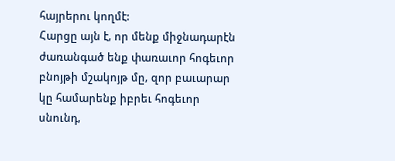հայրերու կողմէ:
Հարցը այն է, որ մենք միջնադարէն ժառանգած ենք փառաւոր հոգեւոր բնոյթի մշակոյթ մը, զոր բաւարար կը համարենք իբրեւ հոգեւոր սնունդ,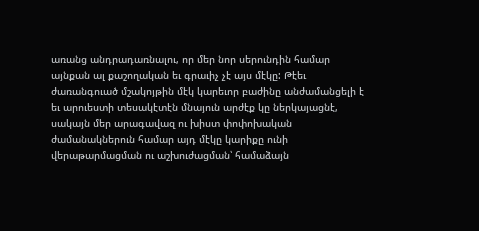առանց անդրադառնալու, որ մեր նոր սերունդին համար այնքան ալ քաշողական եւ գրաւիչ չէ այս մէկը: Թէեւ ժառանգուած մշակոյթին մէկ կարեւոր բաժինը անժամանցելի է եւ արուեստի տեսակէտէն մնայուն արժէք կը ներկայացնէ, սակայն մեր արագավազ ու խիստ փոփոխական ժամանակներուն համար այդ մէկը կարիքը ունի վերաթարմացման ու աշխուժացման՝ համաձայն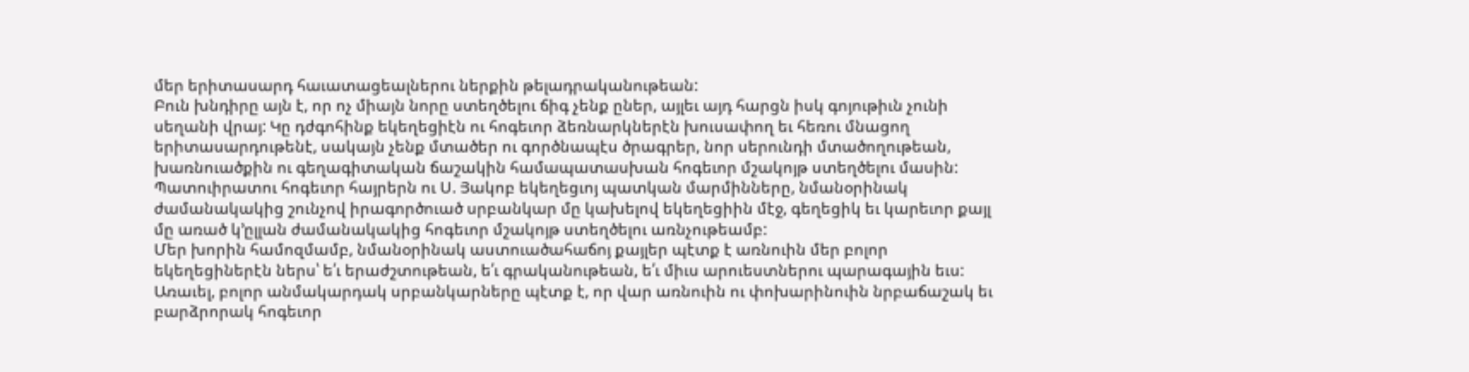մեր երիտասարդ հաւատացեալներու ներքին թելադրականութեան:
Բուն խնդիրը այն է, որ ոչ միայն նորը ստեղծելու ճիգ չենք ըներ, այլեւ այդ հարցն իսկ գոյութիւն չունի սեղանի վրայ: Կը դժգոհինք եկեղեցիէն ու հոգեւոր ձեռնարկներէն խուսափող եւ հեռու մնացող երիտասարդութենէ, սակայն չենք մտածեր ու գործնապէս ծրագրեր, նոր սերունդի մտածողութեան, խառնուածքին ու գեղագիտական ճաշակին համապատասխան հոգեւոր մշակոյթ ստեղծելու մասին:
Պատուիրատու հոգեւոր հայրերն ու Ս. Յակոբ եկեղեցւոյ պատկան մարմինները, նմանօրինակ ժամանակակից շունչով իրագործուած սրբանկար մը կախելով եկեղեցիին մէջ, գեղեցիկ եւ կարեւոր քայլ մը առած կ՚ըլլան ժամանակակից հոգեւոր մշակոյթ ստեղծելու առնչութեամբ:
Մեր խորին համոզմամբ, նմանօրինակ աստուածահաճոյ քայլեր պէտք է առնուին մեր բոլոր եկեղեցիներէն ներս՝ ե՛ւ երաժշտութեան, ե՛ւ գրականութեան, ե՛ւ միւս արուեստներու պարագային եւս: Առաւել, բոլոր անմակարդակ սրբանկարները պէտք է, որ վար առնուին ու փոխարինուին նրբաճաշակ եւ բարձրորակ հոգեւոր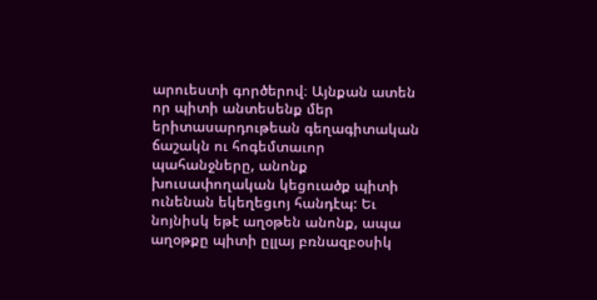արուեստի գործերով։ Այնքան ատեն որ պիտի անտեսենք մեր երիտասարդութեան գեղագիտական ճաշակն ու հոգեմտաւոր պահանջները, անոնք խուսափողական կեցուածք պիտի ունենան եկեղեցւոյ հանդէպ: Եւ նոյնիսկ եթէ աղօթեն անոնք, ապա աղօթքը պիտի ըլլայ բռնազբօսիկ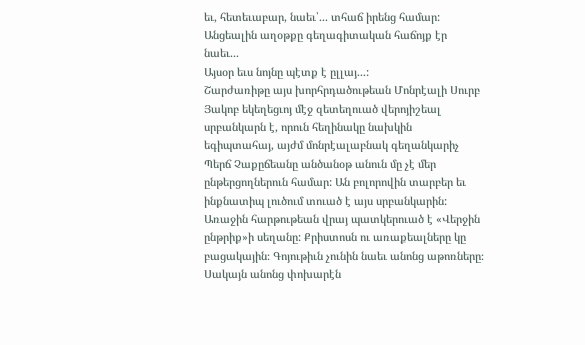եւ, հետեւաբար, նաեւ՝... տհաճ իրենց համար:
Անցեալին աղօթքը գեղագիտական հաճոյք էր նաեւ...
Այսօր եւս նոյնը պէտք է ըլլայ...:
Շարժառիթը այս խորհրդածութեան Մոնրէալի Սուրբ Յակոբ եկեղեցւոյ մէջ զետեղուած վերոյիշեալ սրբանկարն է, որուն հեղինակը նախկին եգիպտահայ, այժմ մոնրէալաբնակ գեղանկարիչ Պերճ Չաքըճեանը անծանօթ անուն մը չէ մեր ընթերցողներուն համար: Ան բոլորովին տարբեր եւ ինքնատիպ լուծում տուած է այս սրբանկարին: Առաջին հարթութեան վրայ պատկերուած է «Վերջին ընթրիք»ի սեղանը: Քրիստոսն ու առաքեալները կը բացակային։ Գոյութիւն չունին նաեւ անոնց աթոռները։ Սակայն անոնց փոխարէն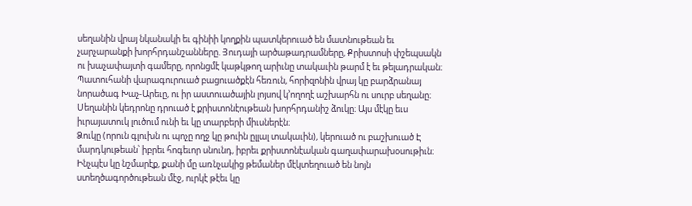սեղանին վրայ նկանակի եւ գինիի կողքին պատկերուած են մատնութեան եւ չարչարանքի խորհրդանշանները. Յուդայի արծաթադրամները, Քրիստոսի փշեպսակն ու խաչափայտի գամերը, որոնցմէ կաթկթող արիւնը տակաւին թարմ է եւ թելադրական։ Պատուհանի վարագուրուած բացուածքէն հեռուն, հորիզոնին վրայ կը բարձրանայ նորածագ Խաչ-Արեւը, ու իր աստուածային լոյսով կ՚ողողէ աշխարհն ու սուրբ սեղանը։ Սեղանին կեդրոնը դրուած է քրիստոնէութեան խորհրդանիշ ձուկը։ Այս մէկը եւս իւրայատուկ լուծում ունի եւ կը տարբերի միւսներէն։
Ձուկը (որուն գլուխն ու պոչը ողջ կը թուին ըլլալ տակաւին), կերուած ու բաշխուած Է մարդկութեան՝ իբրեւ հոգեւոր սնունդ, իբրեւ քրիստոնէական գաղափարախօսութիւն։
Ինչպէս կը նշմարէք, քանի մը առնչակից թեմաներ մէկտեղուած են նոյն ստեղծագործութեան մէջ, ուրկէ թէեւ կը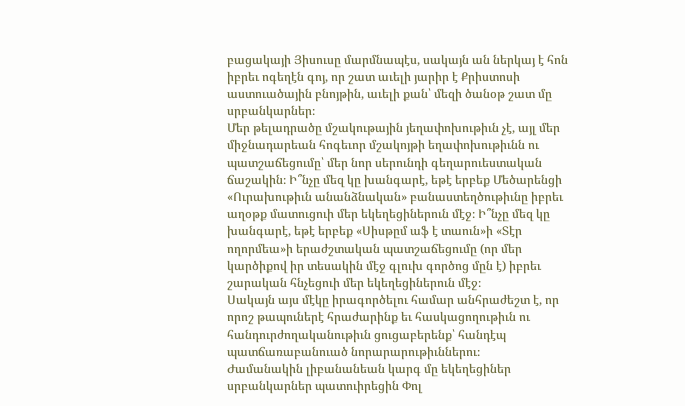բացակայի Յիսուսը մարմնապէս, սակայն ան ներկայ է հոն իբրեւ ոգեղէն գոյ, որ շատ աւելի յարիր է Քրիստոսի աստուածային բնոյթին, աւելի քան՝ մեզի ծանօթ շատ մը սրբանկարներ։
Մեր թելադրածը մշակութային յեղափոխութիւն չէ, այլ մեր միջնադարեան հոգեւոր մշակոյթի եղափոխութիւնն ու պատշաճեցումը՝ մեր նոր սերունդի գեղարուեստական ճաշակին։ Ի՞նչը մեզ կը խանգարէ, եթէ երբեք Մեծարենցի «Ուրախութիւն անանձնական» բանաստեղծութիւնը իբրեւ աղօթք մատուցուի մեր եկեղեցիներուն մէջ։ Ի՞նչը մեզ կը խանգարէ, եթէ երբեք «Սիսթըմ աֆ է տաուն»ի «Տէր ողորմեա»ի երաժշտական պատշաճեցումը (որ մեր կարծիքով իր տեսակին մէջ գլուխ գործոց մըն է) իբրեւ շարական հնչեցուի մեր եկեղեցիներուն մէջ։
Սակայն այս մէկը իրագործելու համար անհրաժեշտ է, որ որոշ թապուներէ հրաժարինք եւ հասկացողութիւն ու հանդուրժողականութիւն ցուցաբերենք՝ հանդէպ պատճառաբանուած նորարարութիւններու։
Ժամանակին լիբանանեան կարգ մը եկեղեցիներ սրբանկարներ պատուիրեցին Փոլ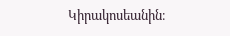Կիրակոսեանին։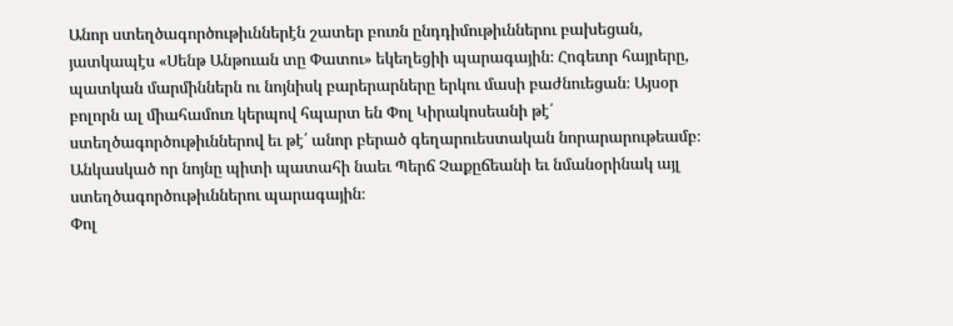Անոր ստեղծագործութիւններէն շատեր բուռն ընդդիմութիւններու բախեցան, յատկապէս «Սենթ Անթուան տը Փատու» եկեղեցիի պարագային։ Հոգեւոր հայրերը, պատկան մարմիններն ու նոյնիսկ բարերարները երկու մասի բաժնուեցան։ Այսօր բոլորն ալ միահամուռ կերպով հպարտ են Փոլ Կիրակոսեանի թէ՛ ստեղծագործութիւններով եւ թէ՛ անոր բերած գեղարուեստական նորարարութեամբ։ Անկասկած որ նոյնը պիտի պատահի նաեւ Պերճ Չաքըճեանի եւ նմանօրինակ այլ ստեղծագործութիւններու պարագային։
Փոլ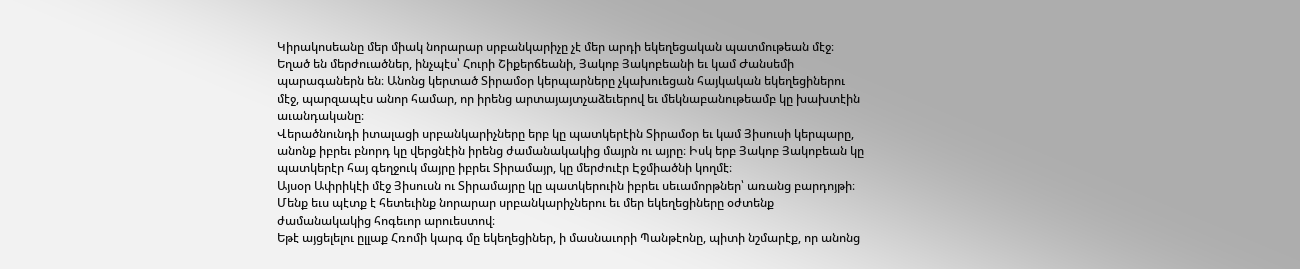Կիրակոսեանը մեր միակ նորարար սրբանկարիչը չէ մեր արդի եկեղեցական պատմութեան մէջ։ Եղած են մերժուածներ, ինչպէս՝ Հուրի Շիքերճեանի, Յակոբ Յակոբեանի եւ կամ Ժանսեմի պարագաներն են։ Անոնց կերտած Տիրամօր կերպարները չկախուեցան հայկական եկեղեցիներու մէջ, պարզապէս անոր համար, որ իրենց արտայայտչաձեւերով եւ մեկնաբանութեամբ կը խախտէին աւանդականը։
Վերածնունդի իտալացի սրբանկարիչները երբ կը պատկերէին Տիրամօր եւ կամ Յիսուսի կերպարը, անոնք իբրեւ բնորդ կը վերցնէին իրենց ժամանակակից մայրն ու այրը։ Իսկ երբ Յակոբ Յակոբեան կը պատկերէր հայ գեղջուկ մայրը իբրեւ Տիրամայր, կը մերժուէր Էջմիածնի կողմէ։
Այսօր Ափրիկէի մէջ Յիսուսն ու Տիրամայրը կը պատկերուին իբրեւ սեւամորթներ՝ առանց բարդոյթի։ Մենք եւս պէտք է հետեւինք նորարար սրբանկարիչներու եւ մեր եկեղեցիները օժտենք ժամանակակից հոգեւոր արուեստով։
Եթէ այցելելու ըլլաք Հռոմի կարգ մը եկեղեցիներ, ի մասնաւորի Պանթէոնը, պիտի նշմարէք, որ անոնց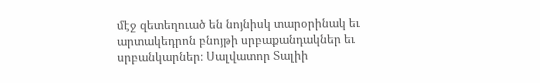մէջ զետեղուած են նոյնիսկ տարօրինակ եւ արտակեդրոն բնոյթի սրբաքանդակներ եւ սրբանկարներ։ Սալվատոր Տալիի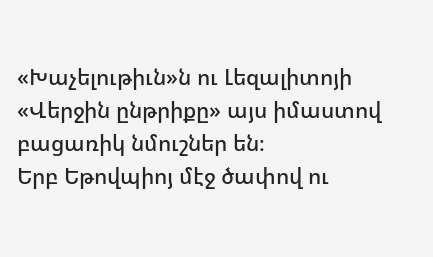«Խաչելութիւն»ն ու Լեզալիտոյի «Վերջին ընթրիքը» այս իմաստով բացառիկ նմուշներ են։
Երբ Եթովպիոյ մէջ ծափով ու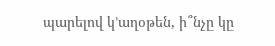պարելով կ՚աղօթեն, ի՞նչը կը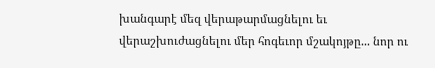խանգարէ մեզ վերաթարմացնելու եւ վերաշխուժացնելու մեր հոգեւոր մշակոյթը... նոր ու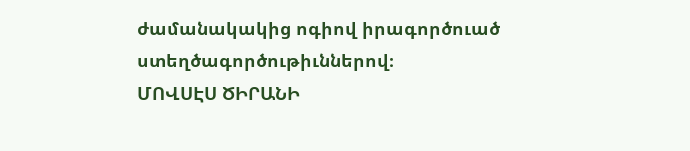ժամանակակից ոգիով իրագործուած ստեղծագործութիւններով։
ՄՈՎՍԷՍ ԾԻՐԱՆԻ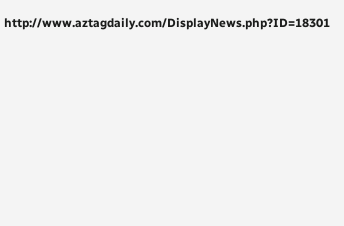http://www.aztagdaily.com/DisplayNews.php?ID=18301